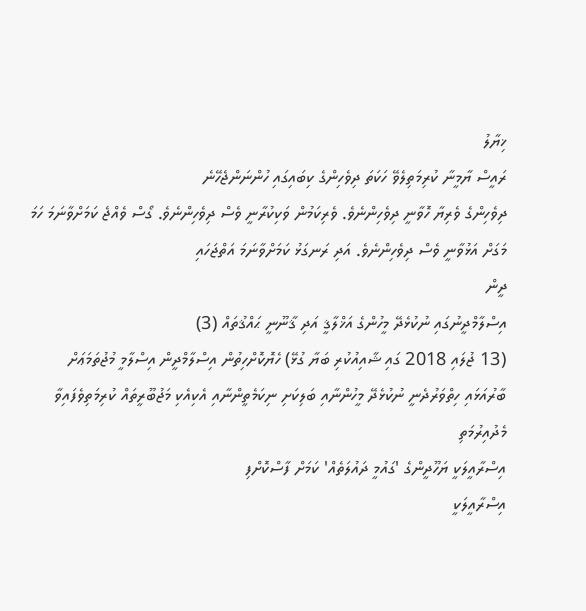ޚިޔާލު
ރައީސް ޔާމީނާ ކުރިމަތިލެވޭ ހަކަތަ ދިވެހިންގެ ކިބައިގައި ހުންނަންޖެހޭނެ
ދިވެހިންގެ ވެރިޔާ ހޮވާނީ ދިވެހިންނެވެ. ވެރިކަމުން ވަކިކުރާނީ ވެސް ދިވެހިންނެވެ. ގޯސް ވެއްޖެ ކަމަށްވާނަމަ ހަމަ މަގަށް އަޅުވާނީ ވެސް ދިވެހިންނެވެ. އަދި ރަނގަޅު ކަމަށްވާނަމަ އަތްޖަހައި
ދީން
އިސްލާމްދީނުގައި ނުކުޅެދޭ މީހުންގެ އަޚްލާޤީ އަދި ޤާނޫނީ ޙައްޤުތައް (3)
(13 ޖުލައި 2018 ގައި ޝާއިއުކުރި ބަޔާ ގުޅޭ) ހެޔޮކޮށްހިތުން އިސްލާމްދީން އިސްލާމީ މުޖުތަމަޢަށް ބާރުއަޅައި ހިތްވަރުދެނީ ނުކުޅެދޭ މީހުންނާއި ބަލިކަށި ނިކަމެތީންނާއި އެކިއެކި މަޖުބޫރީތައް ކުރިމަތިވެފައިވާ
މެދުއިރުމަތި
އިސްރާއީލަކީ ޔަހޫދީންގެ 'ގައުމީ ދައުލަތެއް' ކަމަށް ފާސްކޮށްފި
އިސްރާއީލަކީ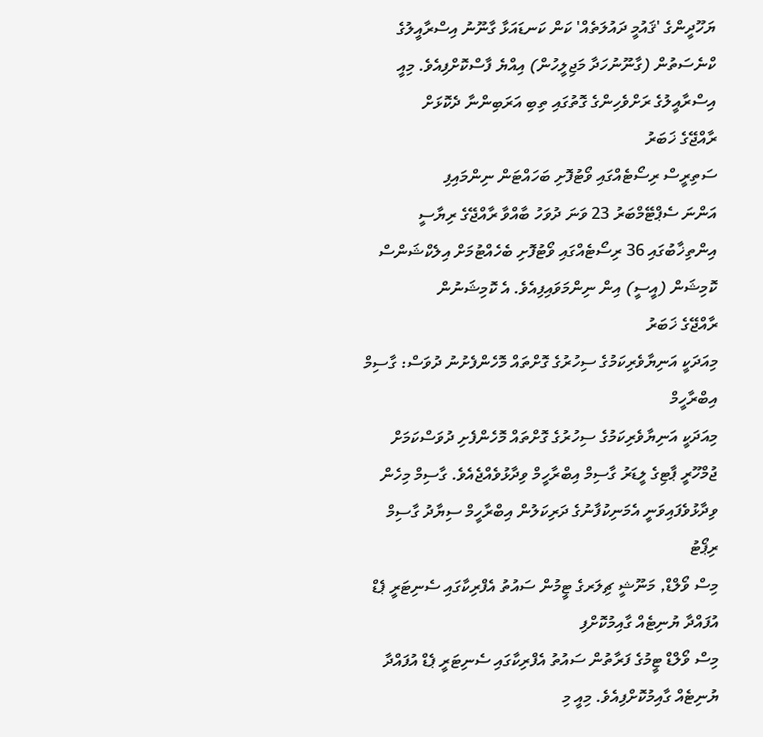ޔަހޫދީންގެ 'ޤައުމީ ދައުލަތެއް' ކަން ކަނޑައަޅާ ގާނޫނު އިސްރާއީލުގެ ކްނެސަތުން (ގާނޫނުހަދާ މަޖިލީހުން) އިއްޔެ ފާސްކޮށްފިއެވެ. މިއީ އިސްރާއީލުގެ ރަށްވެހިންގެ ގޮތުގައި ތިބި އަރަބިންނާ ދެކޮޅަށް
ރާއްޖޭގެ ޚަބަރު
ސަތިރީސް ރިސޯޓެއްގައި ވޯޓުފޮށި ބަހައްޓަން ނިންމައިފި
އަންނަ ސެޕްޓޭމްބަރު 23 ވަނަ ދުވަހު ބާއްވާ ރާއްޖޭގެ ރިޔާސީ އިންތިޚާބުގައި 36 ރިސޯޓެއްގައި ވޯޓުފޮށި ބެހެއްޓުމަށް އިލެކްޝަންސް ކޮމިޝަން (އީސީ) އިން ނިންމަވައިފިއެވެ. އެ ކޮމިޝަނުން
ރާއްޖޭގެ ޚަބަރު
މިއަދަކީ އަނިޔާވެރިކަމުގެ ސިހުރުގެ ގޮށްތައް މޮހެންފެށުނު ދުވަސް: ގާސިމް އިބްރާހީމް
މިއަދަކީ އަނިޔާވެރިކަމުގެ ސިހުރުގެ ގޮށްތައް މޮހެންފެށި ދުވަސްކަމަށް ޖުމްހޫރީ ޕާޓިގެ ލީޑަރު ގާސިމް އިބްރާހީމް ވިދާޅުވެއްޖެއެވެ. ގާސިމް މިހެން ވިދާޅުވެފައިވަނީ އެމަނިކުފާނުގެ ދަރިކަލުން އިބްރާހީމް ސިޔާދު ގާސިމް
ރިޕޯޓު
މިސް ވޯލްޑް, މަނޫޝީ ޗިލަރގެ ޓީމުން ސައުތު އެފްރިކާގައި ސެނިޓަރީ ޕެޑް އުފައްދާ ޔުނިޓެއް ގާއިމުކޮށްފި
މިސް ވޯލްޑް ޓީމުގެ ފަރާތުން ސައުތު އެފްރިކާގައި ސެނިޓަރީ ޕެޑް އުފައްދާ ޔުނިޓެއް ގާއިމުކޮށްފިއެވެ. މިއީ މި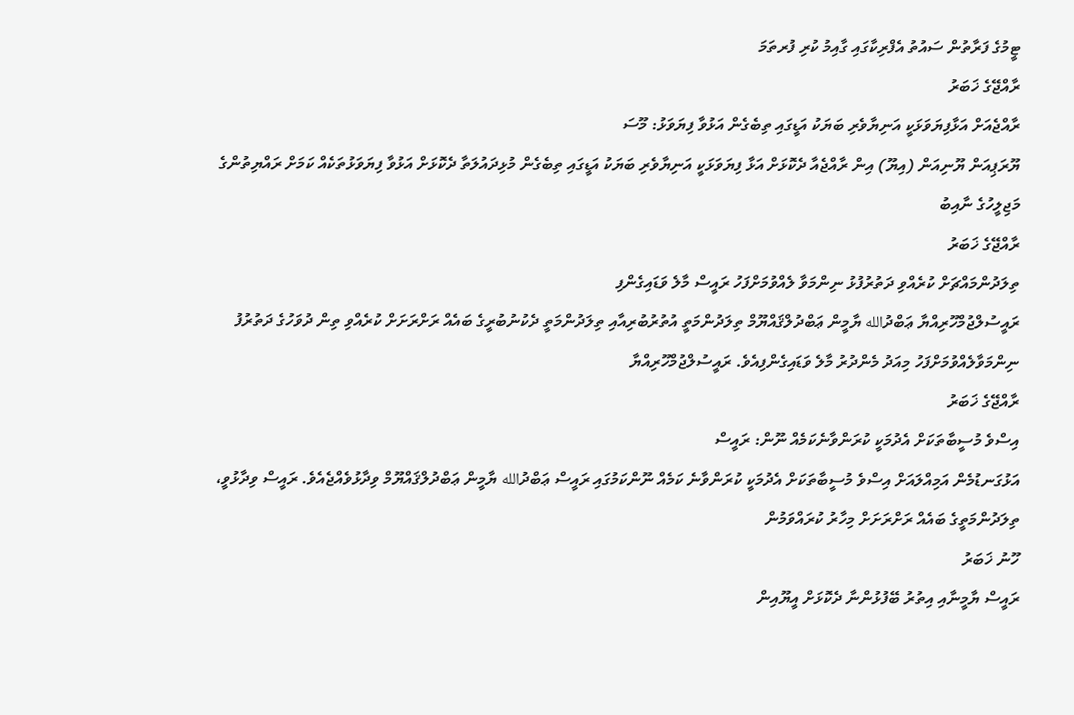ޓީމުގެ ފަރާތުން ސައުތު އެފްރިކާގައި ގާއިމު ކުރި ފުރތަމަ
ރާއްޖޭގެ ޚަބަރު
ރާއްޖެއަށް އަޅާފިޔަވަޅަކީ އަނިޔާވެރި ބަޔަކު އަޑީގައި ތިބެގެން އަޅުވާ ފިޔަވަޅު: މޫސަ
ޔޫރަޕިއަން ޔޫނިއަން (އިޔޫ) އިން ރާއްޖެއާ ދެކޮޅަށް އަޅާ ފިޔަވަޅަކީ އަނިޔާވެރި ބަޔަކު އަޑީގައި ތިބެގެން މުޅިދައުލަތާ ދެކޮޅަށް އަޅުވާ ފިޔަވަޅުތަކެއް ކަމަށް ރައްޔިތުންގެ މަޖިލީހުގެ ނާއިބު
ރާއްޖޭގެ ޚަބަރު
ތިލަދުންމައްޗަށް ކުރެއްވި ދަތުރުފުޅު ނިންމަވާ ލެއްވުމަށްފަހު ރައީސް މާލެ ވަޑައިގެންފި
ރައީސުލްޖުމްހޫރިއްޔާ ޢަބްދުالله ޔާމީން ޢަބްދުލްޤައްޔޫމް ތިލަދުންމަތީ އުތުރުބުރިއާއި ތިލަދުންމަތީ ދެކުނުބުރީގެ ބައެއް ރަށްރަށަށް ކުރެއްވި ތިން ދުވަހުގެ ދަތުރުފު ނިންމަވާލެއްވުމަށްފަހު މިއަދު މެންދުރު މާލެ ވަޑައިގެންފިއެވެ. ރައީސުލްޖުމްހޫރިއްޔާ
ރާއްޖޭގެ ޚަބަރު
އިސްވެ މުސީބާތަކަށް އެދުމަކީ ކުރަންވާނެކަމެއް ނޫން: ރައީސް
އަޅުގަނޑުމެން އަމިއްލައަށް އިސްވެ މުސީބާތަކަށް އެދުމަކީ ކުރަންވާނެ ކަމެއް ނޫންކަމުގައި ރައީސް ޢަބްދުالله ޔާމީން ޢަބްދުލްޤައްޔޫމް ވިދާޅުވެއްޖެއެވެ. ރައީސް ވިދާޅުވީ، ތިލަދުންމަތީގެ ބައެއް ރަށްރަށަށް މިހާރު ކުރައްވަމުން
ހޫނު ޚަބަރު
ރައީސް ޔާމީނާއި އިތުރު ބޭފުޅުންނާ ދެކޮޅަށް އީޔޫއިން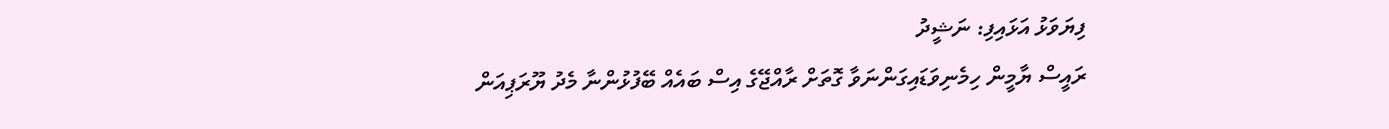ފިޔަވަޅު އަޅައިފި: ނަޝީދު
ރައީސް ޔާމީން ހިމެނިވަޑައިގަންނަވާ ގޮތަށް ރާއްޖޭގެ އިސް ބައެއް ބޭފުޅުންނާ މެދު ޔޫރަޕިއަން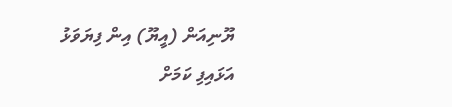ޔޫނިއަން (އީޔޫ) އިން ފިޔަވަޅު އަޅައިފި ކަމަށް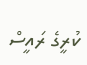ކުރީގެ ރައީސް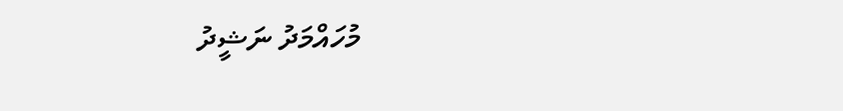މުހައްމަދު ނަޝީދު